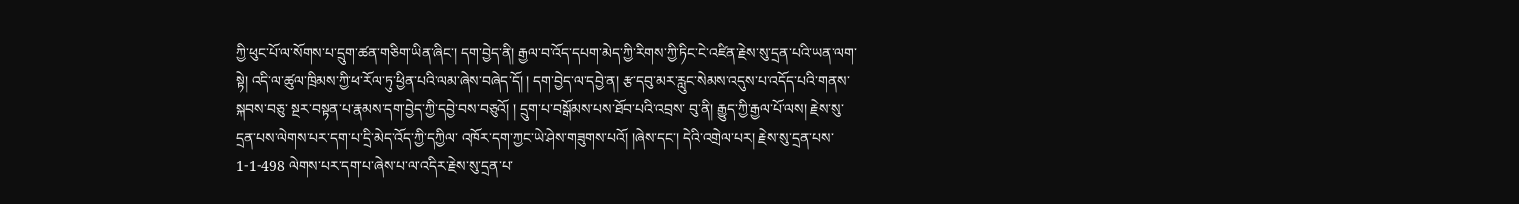ཀྱི་ཕུང་པོ་ལ་སོགས་པ་དྲུག་ཚན་གཅིག་ཡིན་ཞིང་། དག་བྱེད་ནི། རྒྱལ་བ་འོད་དཔག་མེད་ཀྱི་རིགས་ཀྱི་ཏིང་ངེ་འཛིན་རྗེས་སུ་དྲན་པའི་ཡན་ལག་ སྟེ། འདི་ལ་ཚུལ་ཁྲིམས་ཀྱི་ཕ་རོལ་ཏུ་ཕྱིན་པའི་ལམ་ཞེས་བཞེད་དོ། ། དག་བྱེད་ལ་དབྱེ་ན། རྩ་དབུ་མར་རླུང་སེམས་འདུས་པ་འདོད་པའི་གནས་སྐབས་བཅུ་ སྔར་བསྟན་པ་རྣམས་དག་བྱེད་ཀྱི་དབྱེ་བས་བཅུའོ། ། དྲུག་པ་བསྒོམས་པས་ཐོབ་པའི་འབྲས་ བུ་ནི། རྒྱུད་ཀྱི་རྒྱལ་པོ་ལས། རྗེས་སུ་དྲན་པས་ལེགས་པར་དག་པ་དྲི་མེད་འོད་ཀྱི་དཀྱིལ་ འཁོར་དག་ཀྱང་ཡེ་ཤེས་གཟུགས་པའོ། །ཞེས་དང་། དེའི་འགྲེལ་པར། རྗེས་སུ་དྲན་པས་ 1-1-498 ལེགས་པར་དག་པ་ཞེས་པ་ལ་འདིར་རྗེས་སུ་དྲན་པ་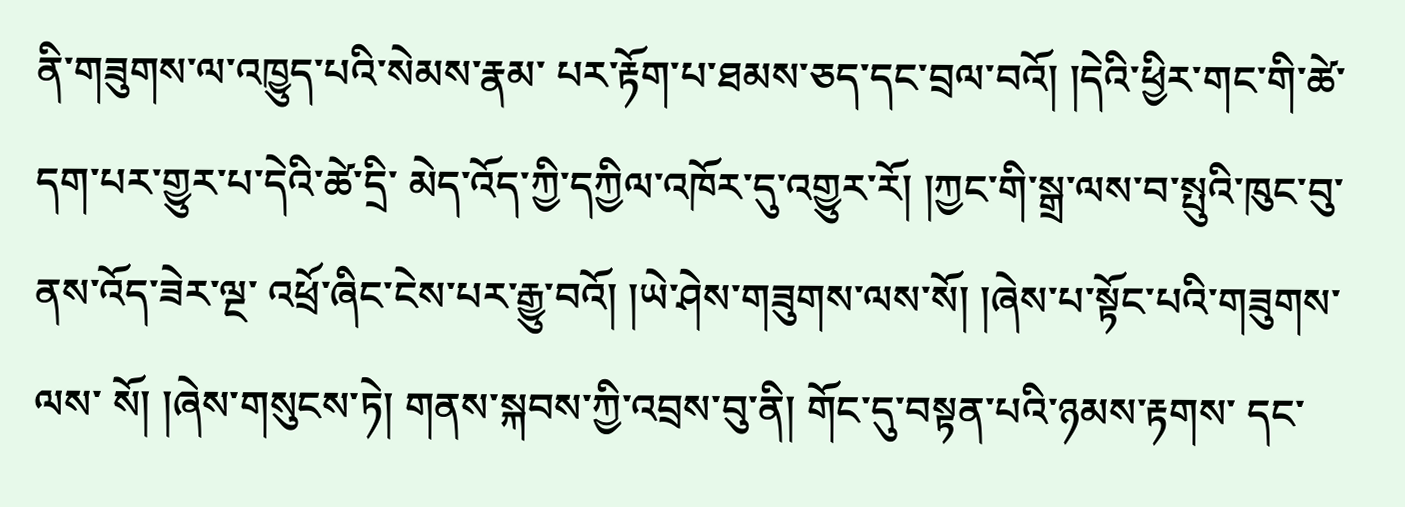ནི་གཟུགས་ལ་འཁྱུད་པའི་སེམས་རྣམ་ པར་རྟོག་པ་ཐམས་ཅད་དང་བྲལ་བའོ། །དེའི་ཕྱིར་གང་གི་ཚེ་དག་པར་གྱུར་པ་དེའི་ཚེ་དྲི་ མེད་འོད་ཀྱི་དཀྱིལ་འཁོར་དུ་འགྱུར་རོ། །ཀྱང་གི་སྒྲ་ལས་བ་སྤུའི་ཁུང་བུ་ནས་འོད་ཟེར་ལྔ་ འཕྲོ་ཞིང་ངེས་པར་རྒྱུ་བའོ། །ཡེ་ཤེས་གཟུགས་ལས་སོ། །ཞེས་པ་སྟོང་པའི་གཟུགས་ལས་ སོ། །ཞེས་གསུངས་ཏེ། གནས་སྐབས་ཀྱི་འབྲས་བུ་ནི། གོང་དུ་བསྟན་པའི་ཉམས་རྟགས་ དང་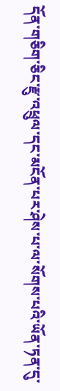དོན་གཅིག་ཅིང་རྫུ་འཕྲུལ་དང་མངོན་པར་ཤེས་པ་ལ་སོགས་པའི་ཡོན་ཏན་དུ་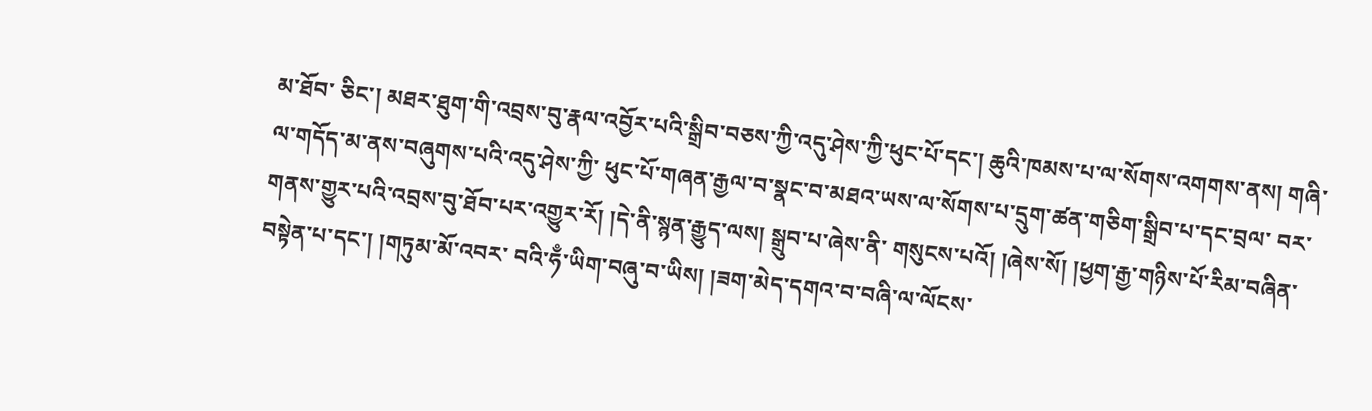མ་ཐོབ་ ཅིང་། མཐར་ཐུག་གི་འབྲས་བུ་རྣལ་འབྱོར་པའི་སྒྲིབ་བཅས་ཀྱི་འདུ་ཤེས་ཀྱི་ཕུང་པོ་དང་། ཆུའི་ཁམས་པ་ལ་སོགས་འགགས་ནས། གཞི་ལ་གདོད་མ་ནས་བཞུགས་པའི་འདུ་ཤེས་ཀྱི་ ཕུང་པོ་གཞན་རྒྱལ་བ་སྣང་བ་མཐའ་ཡས་ལ་སོགས་པ་དྲུག་ཚན་གཅིག་སྒྲིབ་པ་དང་བྲལ་ བར་གནས་གྱུར་པའི་འབྲས་བུ་ཐོབ་པར་འགྱུར་རོ། །དེ་ནི་སྙན་རྒྱུད་ལས། སྒྲུབ་པ་ཞེས་ནི་ གསུངས་པའོ། །ཞེས་སོ། །ཕྱག་རྒྱ་གཉིས་པོ་རིམ་བཞིན་བསྟེན་པ་དང་། །གཏུམ་མོ་འབར་ བའི་ཧྃ་ཡིག་བཞུ་བ་ཡིས། །ཟག་མེད་དགའ་བ་བཞི་ལ་ལོངས་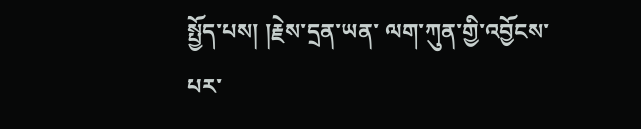སྤྱོད་པས། །རྗེས་དྲན་ཡན་ ལག་ཀུན་གྱི་འབྱོངས་པར་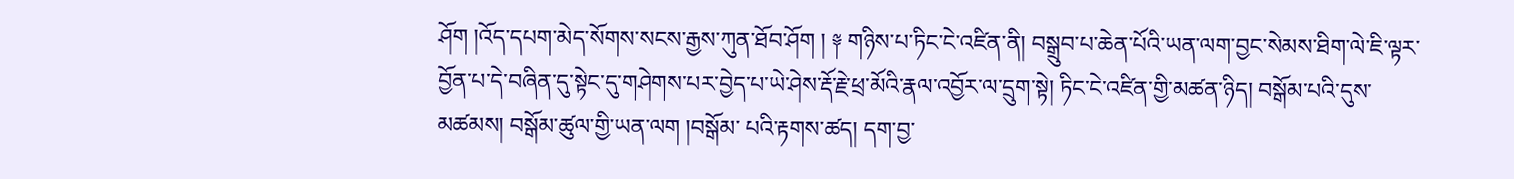ཤོག །འོད་དཔག་མེད་སོགས་སངས་རྒྱས་ཀུན་ཐོབ་ཤོག ། ༈ གཉིས་པ་ཏིང་ངེ་འཛིན་ནི། བསྒྲུབ་པ་ཆེན་པོའི་ཡན་ལག་བྱང་སེམས་ཐིག་ལེ་ཇི་ལྟར་ བྱོན་པ་དེ་བཞིན་དུ་སྟེང་དུ་གཤེགས་པར་བྱེད་པ་ཡེ་ཤེས་རྡོ་རྗེ་ཕྲ་མོའི་རྣལ་འབྱོར་ལ་དྲུག་སྟེ། ཏིང་ངེ་འཛིན་གྱི་མཚན་ཉིད། བསྒོམ་པའི་དུས་མཚམས། བསྒོམ་ཚུལ་གྱི་ཡན་ལག །བསྒོམ་ པའི་རྟགས་ཚད། དག་བྱ་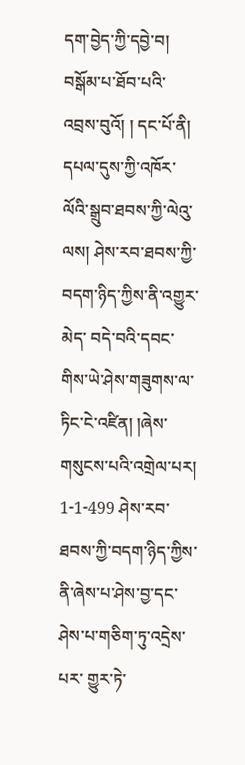དག་བྱེད་ཀྱི་དབྱེ་བ། བསྒོམ་པ་ཐོབ་པའི་འབྲས་བུའོ། ། དང་པོ་ནི། དཔལ་དུས་ཀྱི་འཁོར་ལོའི་སྒྲུབ་ཐབས་ཀྱི་ལེའུ་ལས། ཤེས་རབ་ཐབས་ཀྱི་བདག་ཉིད་ཀྱིས་ནི་འགྱུར་མེད་ བདེ་བའི་དབང་གིས་ཡེ་ཤེས་གཟུགས་ལ་ཏིང་ངེ་འཛིན། །ཞེས་གསུངས་པའི་འགྲེལ་པར། 1-1-499 ཤེས་རབ་ཐབས་ཀྱི་བདག་ཉིད་ཀྱིས་ནི་ཞེས་པ་ཤེས་བྱ་དང་ཤེས་པ་གཅིག་ཏུ་འདྲེས་པར་ གྱུར་ཏེ་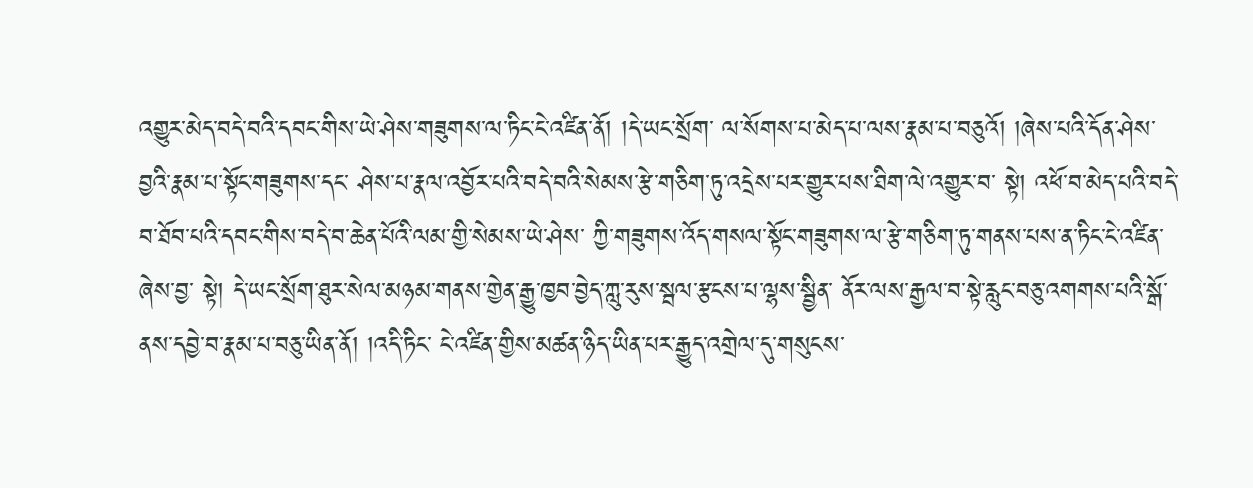འགྱུར་མེད་བདེ་བའི་དབང་གིས་ཡེ་ཤེས་གཟུགས་ལ་ཏིང་ངེ་འཛིན་ནོ། །དེ་ཡང་སྲོག་ ལ་སོགས་པ་མེད་པ་ལས་རྣམ་པ་བཅུའོ། །ཞེས་པའི་དོན་ཤེས་བྱའི་རྣམ་པ་སྟོང་གཟུགས་དང་ ཤེས་པ་རྣལ་འབྱོར་པའི་བདེ་བའི་སེམས་རྩེ་གཅིག་ཏུ་འདྲེས་པར་གྱུར་པས་ཐིག་ལེ་འགྱུར་བ་ སྟེ། འཕོ་བ་མེད་པའི་བདེ་བ་ཐོབ་པའི་དབང་གིས་བདེ་བ་ཆེན་པོའི་ལམ་གྱི་སེམས་ཡེ་ཤེས་ ཀྱི་གཟུགས་འོད་གསལ་སྟོང་གཟུགས་ལ་རྩེ་གཅིག་ཏུ་གནས་པས་ན་ཏིང་ངེ་འཛིན་ཞེས་བྱ་ སྟེ། དེ་ཡང་སྲོག་ཐུར་སེལ་མཉམ་གནས་གྱེན་རྒྱུ་ཁྱབ་བྱེད་ཀླུ་རུས་སྦལ་རྩངས་པ་ལྷས་སྦྱིན་ ནོར་ལས་རྒྱལ་བ་སྟེ་རླུང་བཅུ་འགགས་པའི་སྒོ་ནས་དབྱེ་བ་རྣམ་པ་བཅུ་ཡིན་ནོ། །འདི་ཏིང་ ངེ་འཛིན་གྱིས་མཚན་ཉིད་ཡིན་པར་རྒྱུད་འགྲེལ་དུ་གསུངས་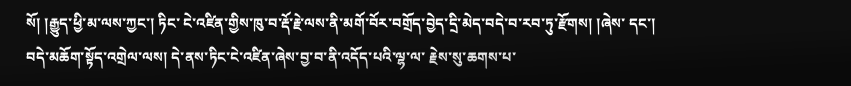སོ། །རྒྱུད་ཕྱི་མ་ལས་ཀྱང་། ཏིང་ ངེ་འཛིན་གྱིས་ཁུ་བ་རྡོ་རྗེ་ལས་ནི་མགོ་བོར་བགྲོད་བྱེད་དྲི་མེད་བདེ་བ་རབ་ཏུ་རྫོགས། །ཞེས་ དང་། བདེ་མཆོག་སྟོད་འགྲེལ་ལས། དེ་ནས་ཏིང་ངེ་འཛིན་ཞེས་བྱ་བ་ནི་འདོད་པའི་ལྷ་ལ་ རྗེས་སུ་ཆགས་པ་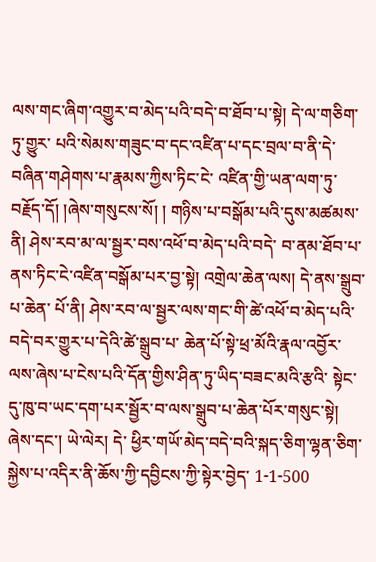ལས་གང་ཞིག་འགྱུར་བ་མེད་པའི་བདེ་བ་ཐོབ་པ་སྟེ། དེ་ལ་གཅིག་ཏུ་གྱུར་ པའི་སེམས་གཟུང་བ་དང་འཛིན་པ་དང་བྲལ་བ་ནི་དེ་བཞིན་གཤེགས་པ་རྣམས་ཀྱིས་ཏིང་ངེ་ འཛིན་གྱི་ཡན་ལག་ཏུ་བརྗོད་དོ། །ཞེས་གསུངས་སོ། ། གཉིས་པ་བསྒོམ་པའི་དུས་མཚམས་ནི། ཤེས་རབ་མ་ལ་སྦྱར་བས་འཕོ་བ་མེད་པའི་བདེ་ བ་ནམ་ཐོབ་པ་ནས་ཏིང་ངེ་འཛིན་བསྒོམ་པར་བྱ་སྟེ། འགྲེལ་ཆེན་ལས། དེ་ནས་སྒྲུབ་པ་ཆེན་ པོ་ནི། ཤེས་རབ་ལ་སྦྱར་ལས་གང་གི་ཚེ་འཕོ་བ་མེད་པའི་བདེ་བར་གྱུར་པ་དེའི་ཚེ་སྒྲུབ་པ་ ཆེན་པོ་སྟེ་ཕྲ་མོའི་རྣལ་འབྱོར་ལས་ཞེས་པ་ངེས་པའི་དོན་གྱིས་ཤིན་ཏུ་ཡིད་བཟང་མའི་རྩའི་ སྟེང་དུ་ཁུ་བ་ཡང་དག་པར་སྦྱོར་བ་ལས་སྒྲུབ་པ་ཆེན་པོར་གསུང་སྟེ། ཞེས་དང་། ཡེ་ལེར། དེ་ ཕྱིར་གཡོ་མེད་བདེ་བའི་སྐད་ཅིག་ལྷན་ཅིག་སྐྱེས་པ་འདིར་ནི་ཆོས་ཀྱི་དབྱིངས་ཀྱི་སྟེར་བྱེད་ 1-1-500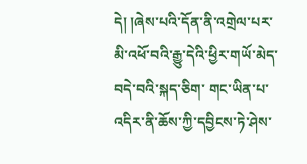དེ། །ཞེས་པའི་དོན་ནི་འགྲེལ་པར་མི་འཕོ་བའི་རྒྱུ་དེའི་ཕྱིར་གཡོ་མེད་བདེ་བའི་སྐད་ཅིག་ གང་ཡིན་པ་འདིར་ནི་ཆོས་ཀྱི་དབྱིངས་ཏེ་ཤེས་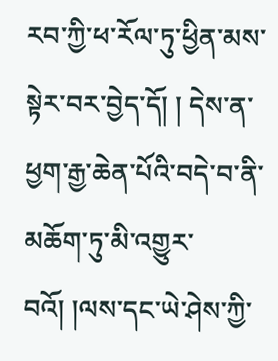རབ་ཀྱི་ཕ་རོལ་ཏུ་ཕྱིན་མས་སྟེར་བར་བྱེད་དོ། ། དེས་ན་ཕྱག་རྒྱ་ཆེན་པོའི་བདེ་བ་ནི་མཆོག་ཏུ་མི་འགྱུར་བའོ། །ལས་དང་ཡེ་ཤེས་ཀྱི་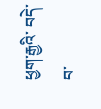ཕྱག་རྒྱའི་ བདེ་བ་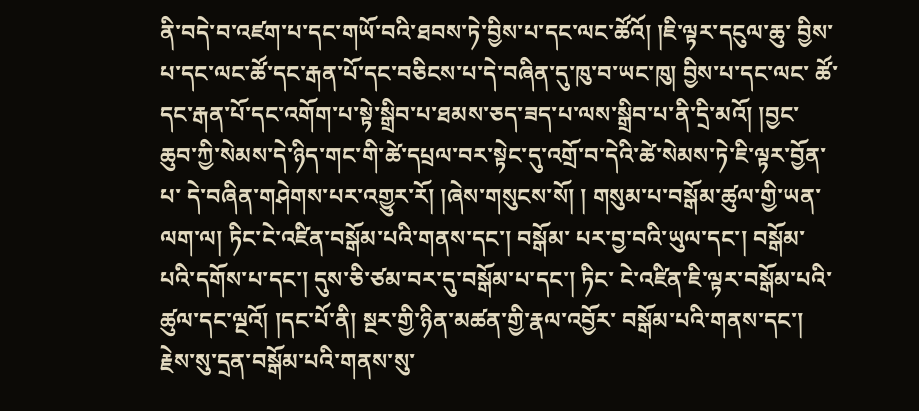ནི་བདེ་བ་འཛག་པ་དང་གཡོ་བའི་ཐབས་ཏེ་བྱིས་པ་དང་ལང་ཚོའོ། །ཇི་ལྟར་དངུལ་ཆུ་ བྱིས་པ་དང་ལང་ཚོ་དང་རྒན་པོ་དང་བཅིངས་པ་དེ་བཞིན་དུ་ཁུ་བ་ཡང་ཁུ། བྱིས་པ་དང་ལང་ ཚོ་དང་རྒན་པོ་དང་འགོག་པ་སྟེ་སྒྲིབ་པ་ཐམས་ཅད་ཟད་པ་ལས་སྒྲིབ་པ་ནི་དྲི་མའོ། །བྱང་ ཆུབ་ཀྱི་སེམས་དེ་ཉིད་གང་གི་ཚེ་དཔྲལ་བར་སྟེང་དུ་འགྲོ་བ་དེའི་ཚེ་སེམས་ཏེ་ཇི་ལྟར་བྱོན་པ་ དེ་བཞིན་གཤེགས་པར་འགྱུར་རོ། །ཞེས་གསུངས་སོ། ། གསུམ་པ་བསྒོམ་ཚུལ་གྱི་ཡན་ལག་ལ། ཏིང་ངེ་འཛིན་བསྒོམ་པའི་གནས་དང་། བསྒོམ་ པར་བྱ་བའི་ཡུལ་དང་། བསྒོམ་པའི་དགོས་པ་དང་། དུས་ཅི་ཙམ་བར་དུ་བསྒོམ་པ་དང་། ཏིང་ ངེ་འཛིན་ཇི་ལྟར་བསྒོམ་པའི་ཚུལ་དང་ལྔའོ། །དང་པོ་ནི། སྔར་གྱི་ཉིན་མཚན་གྱི་རྣལ་འབྱོར་ བསྒོམ་པའི་གནས་དང་། རྗེས་སུ་དྲན་བསྒོམ་པའི་གནས་སུ་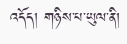འདོད། གཉིས་པ་ཡུལ་ནི།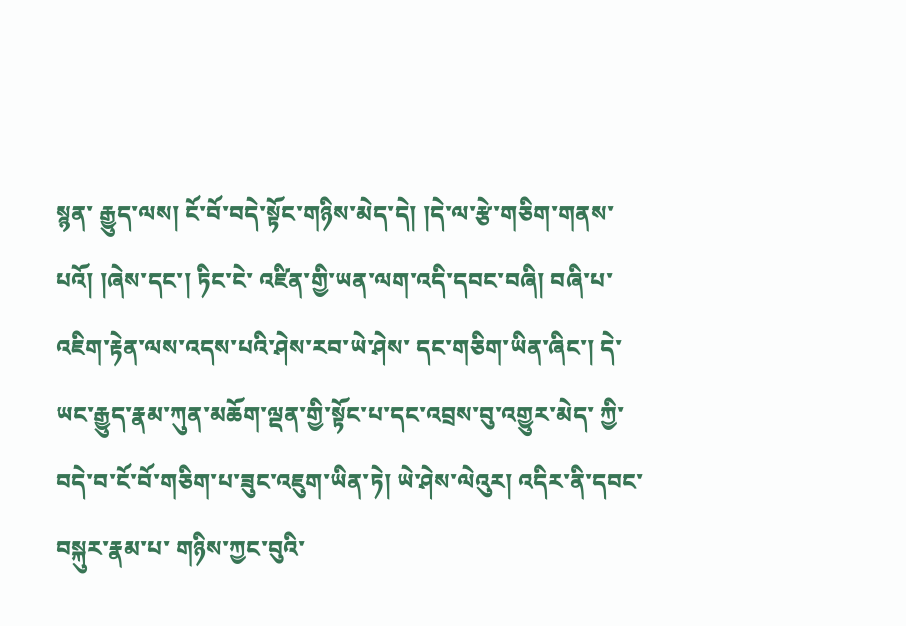སྙན་ རྒྱུད་ལས། ངོ་བོ་བདེ་སྟོང་གཉིས་མེད་དེ། །དེ་ལ་རྩེ་གཅིག་གནས་པའོ། །ཞེས་དང་། ཏིང་ངེ་ འཛིན་གྱི་ཡན་ལག་འདི་དབང་བཞི། བཞི་པ་འཇིག་རྟེན་ལས་འདས་པའི་ཤེས་རབ་ཡེ་ཤེས་ དང་གཅིག་ཡིན་ཞིང་། དེ་ཡང་རྒྱུད་རྣམ་ཀུན་མཆོག་ལྡན་གྱི་སྟོང་པ་དང་འབྲས་བུ་འགྱུར་མེད་ ཀྱི་བདེ་བ་ངོ་བོ་གཅིག་པ་ཟུང་འཇུག་ཡིན་ཏེ། ཡེ་ཤེས་ལེའུར། འདིར་ནི་དབང་བསྐུར་རྣམ་པ་ གཉིས་ཀྱང་བུའི་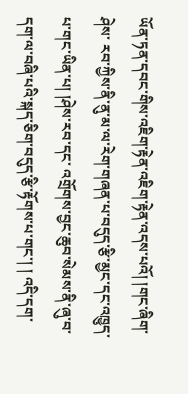ཡོན་ཏན་དབང་གིས་འཇིག་རྟེན་འཇིག་རྟེན་འདས་པའོ། །གང་ཞིག་ཤེས་ རབ་ཀྱིས་ནི་ནུ་མ་ལ་རེག་གཞན་པ་བདུད་རྩི་མྱང་དང་འཁྱུད་པ་གང་ཡིན་པ། །ཤེས་རབ་དང་ འགྲོགས་བྱང་ཆུབ་སེམས་ནི་ཞུ་བ་དག་ལ་བཞི་པའི་སྐད་ཅིག་བདུད་རྩི་རྟོགས་པ་གང་། ། འདི་དག་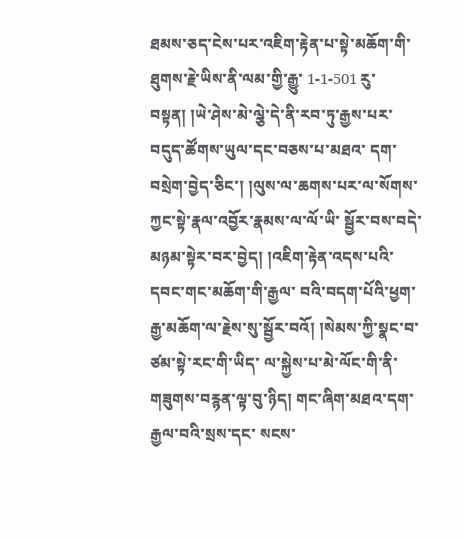ཐམས་ཅད་ངེས་པར་འཇིག་རྟེན་པ་སྟེ་མཆོག་གི་ཐུགས་རྗེ་ཡིས་ནི་ལམ་གྱི་རྒྱུ་ 1-1-501 རུ་བསྟན། །ཡེ་ཤེས་མེ་ལྕེ་དེ་ནི་རབ་ཏུ་རྒྱས་པར་བདུད་ཚོགས་ཡུལ་དང་བཅས་པ་མཐའ་ དག་བསྲེག་བྱེད་ཅིང་། །ལུས་ལ་ཆགས་པར་ལ་སོགས་ཀྱང་སྟེ་རྣལ་འབྱོར་རྣམས་ལ་ལོ་ཡི་ སྦྱོར་བས་བདེ་མཉམ་སྟེར་བར་བྱེད། །འཇིག་རྟེན་འདས་པའི་དབང་གང་མཆོག་གི་རྒྱལ་ བའི་བདག་པོའི་ཕྱག་རྒྱ་མཆོག་ལ་རྗེས་སུ་སྦྱོར་བའོ། །སེམས་ཀྱི་སྣང་བ་ཙམ་སྟེ་རང་གི་ཡིད་ ལ་སྐྱེས་པ་མེ་ལོང་གི་ནི་གཟུགས་བརྙན་ལྟ་བུ་ཉིད། གང་ཞིག་མཐའ་དག་རྒྱལ་བའི་སྲས་དང་ སངས་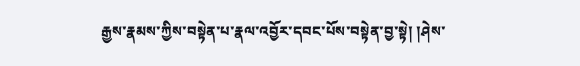རྒྱས་རྣམས་ཀྱིས་བསྟེན་པ་རྣལ་འབྱོར་དབང་པོས་བསྟེན་བྱ་སྟེ། །ཤེས་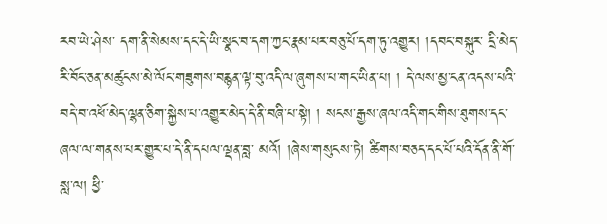རབ་ཡེ་ཤེས་ དག་ནི་སེམས་དང་དེ་ཡི་སྣང་བ་དག་ཀྱང་རྣམ་པར་བཅུ་པོ་དག་ཏུ་འགྱུར། །དབང་བསྐུར་ དྲི་མེད་རི་བོང་ཅན་མཚུངས་མེ་ལོང་གཟུགས་བརྙན་ལྟ་བུ་འདི་ལ་ཞུགས་པ་གང་ཡིན་པ། ། དེ་ལས་མྱ་ངན་འདས་པའི་བདེ་བ་འཕོ་མེད་ལྷན་ཅིག་སྐྱེས་པ་འགྱུར་མེད་དེ་ནི་བཞི་པ་སྟེ། ། སངས་རྒྱས་ཞལ་འདི་གང་གིས་ཐུགས་དང་ཞལ་ལ་གནས་པར་གྱུར་པ་དེ་ནི་དཔལ་ལྡན་བླ་ མའོ། །ཞེས་གསུངས་ཏེ། ཚིགས་བཅད་དང་པོ་པའི་དོན་ནི་གོ་སླ་ལ། ཕྱི་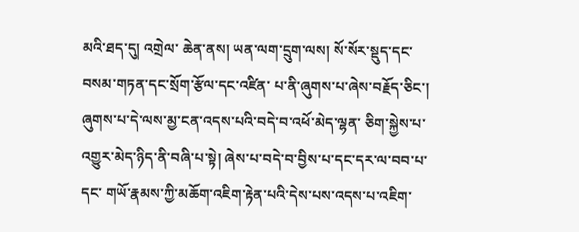མའི་ཐད་དུ། འགྲེལ་ ཆེན་ནས། ཡན་ལག་དྲུག་ལས། སོ་སོར་སྡུད་དང་བསམ་གཏན་དང་སྲོག་རྩོལ་དང་འཛིན་ པ་ནི་ཞུགས་པ་ཞེས་བརྗོད་ཅིང་། ཞུགས་པ་དེ་ལས་མྱ་ངན་འདས་པའི་བདེ་བ་འཕོ་མེད་ལྷན་ ཅིག་སྐྱེས་པ་འགྱུར་མེད་ཉིད་ནི་བཞི་པ་སྟེ། ཞེས་པ་བདེ་བ་བྱིས་པ་དང་དར་ལ་བབ་པ་དང་ གཡོ་རྣམས་ཀྱི་མཆོག་འཇིག་རྟེན་པའི་དེས་པས་འདས་པ་འཇིག་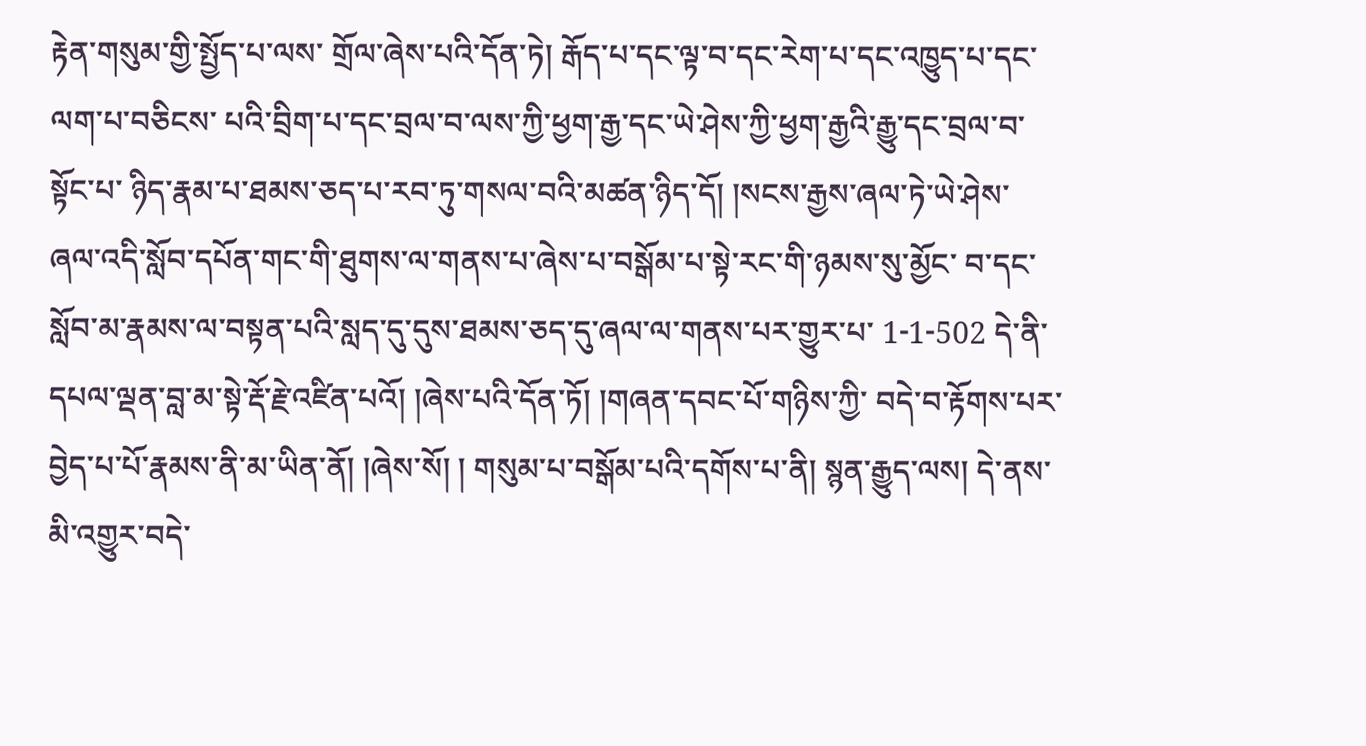རྟེན་གསུམ་གྱི་སྤྱོད་པ་ལས་ གྲོལ་ཞེས་པའི་དོན་ཏེ། རྒོད་པ་དང་ལྟ་བ་དང་རེག་པ་དང་འཁྱུད་པ་དང་ལག་པ་བཅིངས་ པའི་བྲིག་པ་དང་བྲལ་བ་ལས་ཀྱི་ཕྱག་རྒྱ་དང་ཡེ་ཤེས་ཀྱི་ཕྱག་རྒྱའི་རྒྱུ་དང་བྲལ་བ་སྟོང་པ་ ཉིད་རྣམ་པ་ཐམས་ཅད་པ་རབ་ཏུ་གསལ་བའི་མཚན་ཉིད་དོ། །སངས་རྒྱས་ཞལ་ཏེ་ཡེ་ཤེས་ ཞལ་འདི་སློབ་དཔོན་གང་གི་ཐུགས་ལ་གནས་པ་ཞེས་པ་བསྒོམ་པ་སྟེ་རང་གི་ཉམས་སུ་མྱོང་ བ་དང་སློབ་མ་རྣམས་ལ་བསྟན་པའི་སླད་དུ་དུས་ཐམས་ཅད་དུ་ཞལ་ལ་གནས་པར་གྱུར་པ་ 1-1-502 དེ་ནི་དཔལ་ལྡན་བླ་མ་སྟེ་རྡོ་རྗེ་འཛིན་པའོ། །ཞེས་པའི་དོན་ཏོ། །གཞན་དབང་པོ་གཉིས་ཀྱི་ བདེ་བ་རྟོགས་པར་བྱེད་པ་པོ་རྣམས་ནི་མ་ཡིན་ནོ། །ཞེས་སོ། ། གསུམ་པ་བསྒོམ་པའི་དགོས་པ་ནི། སྙན་རྒྱུད་ལས། དེ་ནས་མི་འགྱུར་བདེ་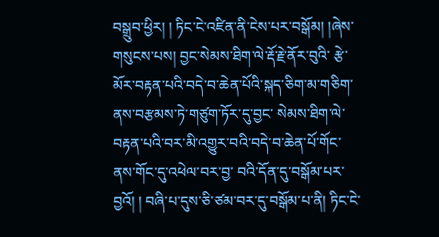བསྒྲུབ་ཕྱིར། ། ཏིང་ངེ་འཛིན་ནི་ངེས་པར་བསྒོམ། །ཞེས་གསུངས་པས། བྱང་སེམས་ཐིག་ལེ་རྡོ་རྗེ་ནོར་བུའི་ རྩེ་མོར་བརྟན་པའི་བདེ་བ་ཆེན་པོའི་སྐད་ཅིག་མ་གཅིག་ནས་བརྩམས་ཏེ་གཙུག་ཏོར་དུ་བྱང་ སེམས་ཐིག་ལེ་བརྟན་པའི་བར་མི་འགྱུར་བའི་བདེ་བ་ཆེན་པོ་གོང་ནས་གོང་དུ་འཕེལ་བར་བྱ་ བའི་དོན་དུ་བསྒོམ་པར་བྱའོ། ། བཞི་པ་དུས་ཅི་ཙམ་བར་དུ་བསྒོམ་པ་ནི། ཏིང་ངེ་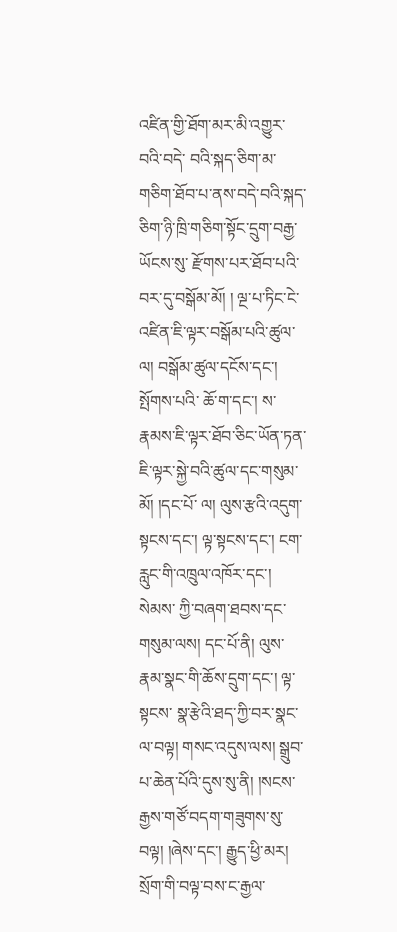འཛིན་གྱི་ཐོག་མར་མི་འགྱུར་བའི་བདེ་ བའི་སྐད་ཅིག་མ་གཅིག་ཐོབ་པ་ནས་བདེ་བའི་སྐད་ཅིག་ཉི་ཁྲི་གཅིག་སྟོང་དྲུག་བརྒྱ་ཡོངས་སུ་ རྫོགས་པར་ཐོབ་པའི་བར་དུ་བསྒོམ་མོ། ། ལྔ་པ་ཏིང་ངེ་འཛིན་ཇི་ལྟར་བསྒོམ་པའི་ཚུལ་ལ། བསྒོམ་ཚུལ་དངོས་དང་། སྤོགས་པའི་ ཆོ་ག་དང་། ས་རྣམས་ཇི་ལྟར་ཐོབ་ཅིང་ཡོན་ཏན་ཇི་ལྟར་སྐྱེ་བའི་ཚུལ་དང་གསུམ་མོ། །དང་པོ་ ལ། ལུས་རྩའི་འདུག་སྟངས་དང་། ལྟ་སྟངས་དང་། ངག་རླུང་གི་འཁྲུལ་འཁོར་དང་། སེམས་ ཀྱི་བཞག་ཐབས་དང་གསུམ་ལས། དང་པོ་ནི། ལུས་རྣམ་སྣང་གི་ཆོས་དྲུག་དང་། ལྟ་སྟངས་ སྣ་རྩེའི་ཐད་ཀྱི་བར་སྣང་ལ་བལྟ། གསང་འདུས་ལས། སྒྲུབ་པ་ཆེན་པོའི་དུས་སུ་ནི། །སངས་ རྒྱས་གཙོ་བདག་གཟུགས་སུ་བལྟ། །ཞེས་དང་། རྒྱུད་ཕྱི་མར། སྲོག་གི་བལྟ་བས་ང་རྒྱལ་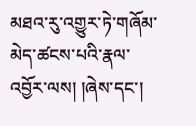མཐའ་རུ་འགྱུར་ཏེ་གཞོམ་མེད་ཚངས་པའི་རྣལ་འབྱོར་ལས། །ཞེས་དང་།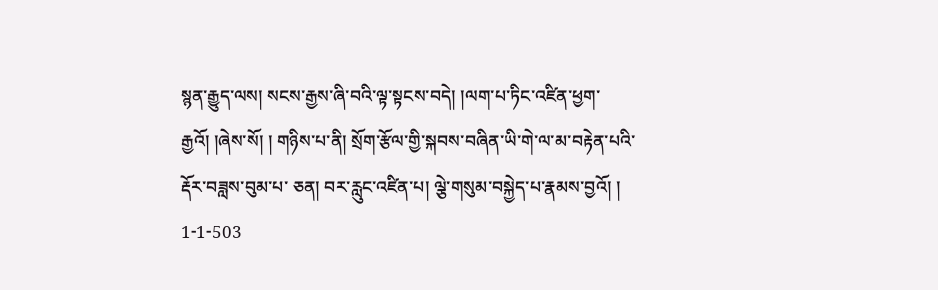སྙན་རྒྱུད་ལས། སངས་རྒྱས་ཞི་བའི་ལྟ་སྟངས་བདེ། །ལག་པ་ཏིང་འཛིན་ཕྱག་རྒྱའོ། །ཞེས་སོ། ། གཉིས་པ་ནི། སྲོག་རྩོལ་གྱི་སྐབས་བཞིན་ཡི་གེ་ལ་མ་བརྟེན་པའི་རྡོར་བཟླས་བུམ་པ་ ཅན། བར་རླུང་འཛིན་པ། ལྕེ་གསུམ་བསྐྱེད་པ་རྣམས་བྱའོ། ། 1-1-503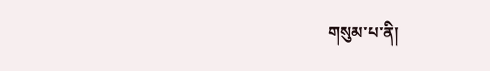གསུམ་པ་ནི།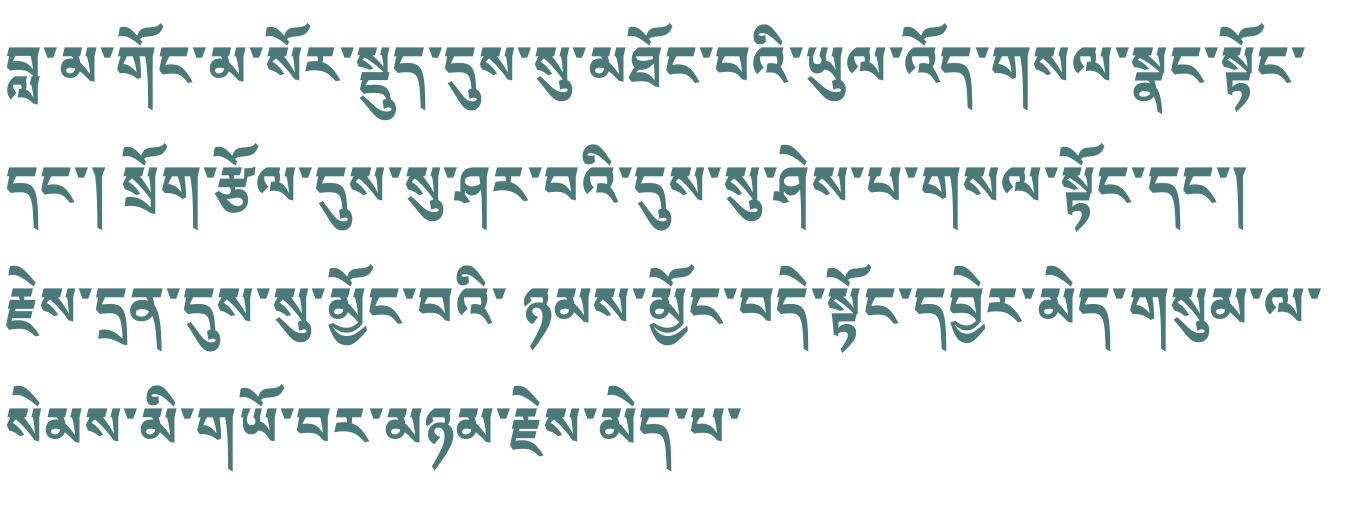བླ་མ་གོང་མ་སོར་སྡུད་དུས་སུ་མཐོང་བའི་ཡུལ་འོད་གསལ་སྣང་སྟོང་དང་། སྲོག་རྩོལ་དུས་སུ་ཤར་བའི་དུས་སུ་ཤེས་པ་གསལ་སྟོང་དང་། རྗེས་དྲན་དུས་སུ་མྱོང་བའི་ ཉམས་མྱོང་བདེ་སྟོང་དབྱེར་མེད་གསུམ་ལ་སེམས་མི་གཡོ་བར་མཉམ་རྗེས་མེད་པ་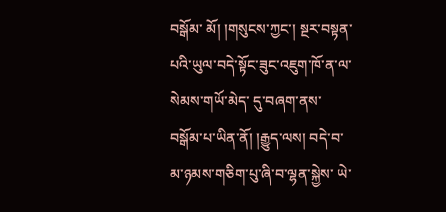བསྒོམ་ མོ། །གསུངས་ཀྱང་། སྔར་བསྟན་པའི་ཡུལ་བདེ་སྟོང་ཟུང་འཇུག་ཁོ་ན་ལ་སེམས་གཡོ་མེད་ དུ་བཞག་ནས་བསྒོམ་པ་ཡིན་ནོ། །རྒྱུད་ལས། བདེ་བ་མ་ཉམས་གཅིག་པུ་ཞི་བ་ལྷན་སྐྱེས་ ཡེ་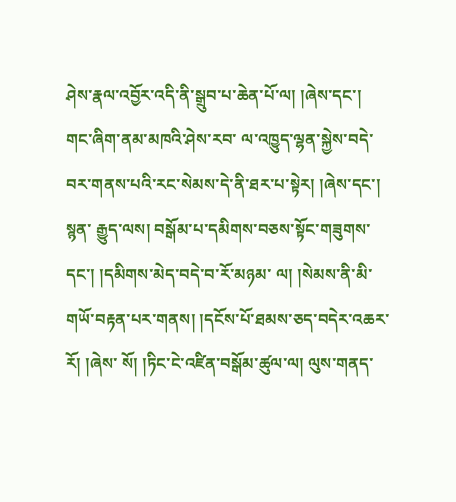ཤེས་རྣལ་འབྱོར་འདི་ནི་སྒྲུབ་པ་ཆེན་པོ་ལ། །ཞེས་དང་། གང་ཞིག་ནམ་མཁའི་ཤེས་རབ་ ལ་འཁྱུད་ལྷན་སྐྱེས་བདེ་བར་གནས་པའི་རང་སེམས་དེ་ནི་ཐར་པ་སྟེར། །ཞེས་དང་། སྙན་ རྒྱུད་ལས། བསྒོམ་པ་དམིགས་བཅས་སྟོང་གཟུགས་དང་། །དམིགས་མེད་བདེ་བ་རོ་མཉམ་ ལ། །སེམས་ནི་མི་གཡོ་བརྟན་པར་གནས། །དངོས་པོ་ཐམས་ཅད་བདེར་འཆར་རོ། །ཞེས་ སོ། །ཏིང་ངེ་འཛིན་བསྒོམ་ཚུལ་ལ། ལུས་གནད་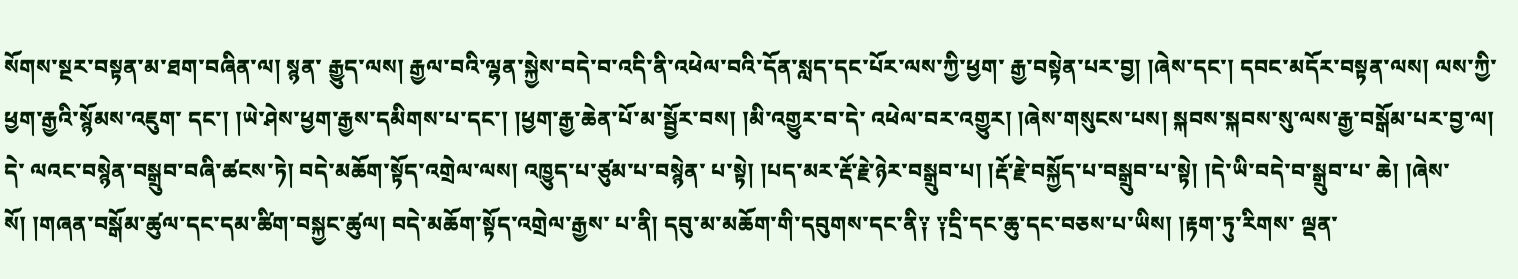སོགས་སྔར་བསྟན་མ་ཐག་བཞིན་ལ། སྙན་ རྒྱུད་ལས། རྒྱལ་བའི་ལྷན་སྐྱེས་བདེ་བ་འདི་ནི་འཕེལ་བའི་དོན་སླད་དང་པོར་ལས་ཀྱི་ཕྱག་ རྒྱ་བསྟེན་པར་བྱ། །ཞེས་དང་། དབང་མདོར་བསྟན་ལས། ལས་ཀྱི་ཕྱག་རྒྱའི་སྙོམས་འཇུག་ དང་། །ཡེ་ཤེས་ཕྱག་རྒྱས་དམིགས་པ་དང་། །ཕྱག་རྒྱ་ཆེན་པོ་མ་སྦྱོར་བས། །མི་འགྱུར་བ་དེ་ འཕེལ་བར་འགྱུར། །ཞེས་གསུངས་པས། སྐབས་སྐབས་སུ་ལས་རྒྱ་བསྒོམ་པར་བྱ་ལ། དེ་ ལའང་བསྙེན་བསྒྲུབ་བཞི་ཚངས་ཏེ། བདེ་མཆོག་སྟོད་འགྲེལ་ལས། འཁྱུད་པ་ཙུམ་པ་བསྙེན་ པ་སྟེ། །པད་མར་རྡོ་རྗེ་ཉེར་བསྒྲུབ་པ། །རྡོ་རྗེ་བསྐྱོད་པ་བསྒྲུབ་པ་སྟེ། །དེ་ཡི་བདེ་བ་སྒྲུབ་པ་ ཆེ། །ཞེས་སོ། །གཞན་བསྒོམ་ཚུལ་དང་དམ་ཚིག་བསྐྱང་ཚུལ། བདེ་མཆོག་སྟོད་འགྲེལ་རྒྱས་ པ་ནི། དབུ་མ་མཆོག་གི་དབུགས་དང་ནི༑ ༑དྲི་དང་ཆུ་དང་བཅས་པ་ཡིས། །རྟག་ཏུ་རིགས་ ལྡན་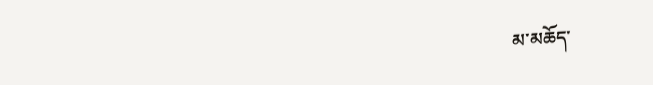མ་མཆོད་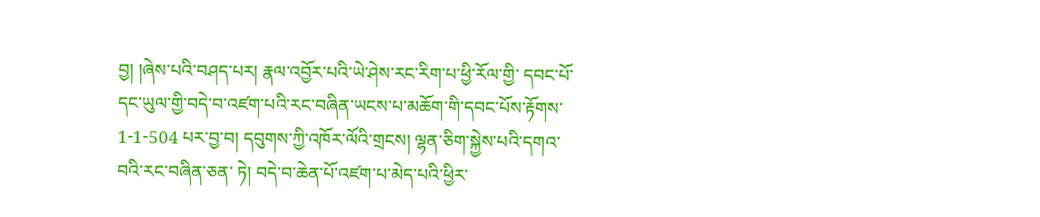བྱ། །ཞེས་པའི་བཤད་པར། རྣལ་འབྱོར་པའི་ཡེ་ཤེས་རང་རིག་པ་ཕྱི་རོལ་གྱི་ དབང་པོ་དང་ཡུལ་གྱི་བདེ་བ་འཛག་པའི་རང་བཞིན་ཡངས་པ་མཆོག་གི་དབང་པོས་རྟོགས་ 1-1-504 པར་བྱ་བ། དབུགས་ཀྱི་འཁོར་ལོའི་གྲངས། ལྷན་ཅིག་སྐྱེས་པའི་དགའ་བའི་རང་བཞིན་ཅན་ ཏེ། བདེ་བ་ཆེན་པོ་འཛག་པ་མེད་པའི་ཕྱིར་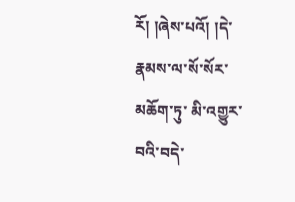རོ། །ཞེས་པའོ། །དེ་རྣམས་ལ་སོ་སོར་མཆོག་ཏུ་ མི་འགྱུར་བའི་བདེ་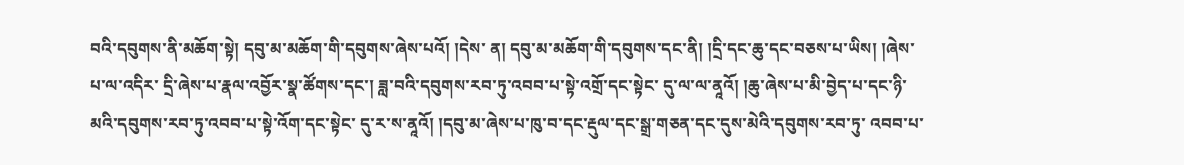བའི་དབུགས་ནི་མཆོག་སྟེ། དབུ་མ་མཆོག་གི་དབུགས་ཞེས་པའོ། །དེས་ ན། དབུ་མ་མཆོག་གི་དབུགས་དང་ནི། །དྲི་དང་ཆུ་དང་བཅས་པ་ཡིས། །ཞེས་པ་ལ་འདིར་ དྲི་ཞེས་པ་རྣལ་འབྱོར་སྣ་ཚོགས་དང་། ཟླ་བའི་དབུགས་རབ་ཏུ་འབབ་པ་སྟེ་འགྲོ་དང་སྟེང་ དུ་ལ་ལ་ནཱའོ། །ཆུ་ཞེས་པ་མི་བྱེད་པ་དང་ཉི་མའི་དབུགས་རབ་ཏུ་འབབ་པ་སྟེ་འོག་དང་སྟེང་ དུ་ར་ས་ནཱའོ། །དབུ་མ་ཞེས་པ་ཁུ་བ་དང་རྡུལ་དང་སྒྲ་གཅན་དང་དུས་མེའི་དབུགས་རབ་ཏུ་ འབབ་པ་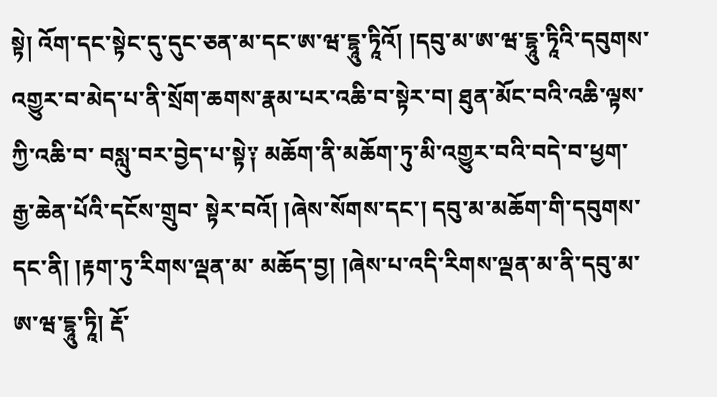སྟེ། འོག་དང་སྟེང་དུ་དུང་ཅན་མ་དང་ཨ་ཝ་དྷཱུ་ཏཱིའོ། །དབུ་མ་ཨ་ཝ་དྷཱུ་ཏཱིའི་དབུགས་ འགྱུར་བ་མེད་པ་ནི་སྲོག་ཆགས་རྣམ་པར་འཆི་བ་སྟེར་བ། ཐུན་མོང་བའི་འཆི་ལྟས་ཀྱི་འཆི་བ་ བསླུ་བར་བྱེད་པ་སྟེ༑ མཆོག་ནི་མཆོག་ཏུ་མི་འགྱུར་བའི་བདེ་བ་ཕྱག་རྒྱ་ཆེན་པོའི་དངོས་གྲུབ་ སྟེར་བའོ། །ཞེས་སོགས་དང་། དབུ་མ་མཆོག་གི་དབུགས་དང་ནི། །རྟག་ཏུ་རིགས་ལྡན་མ་ མཆོད་བྱ། །ཞེས་པ་འདི་རིགས་ལྡན་མ་ནི་དབུ་མ་ཨ་ཝ་དྷཱུ་ཏཱི། རྡོ་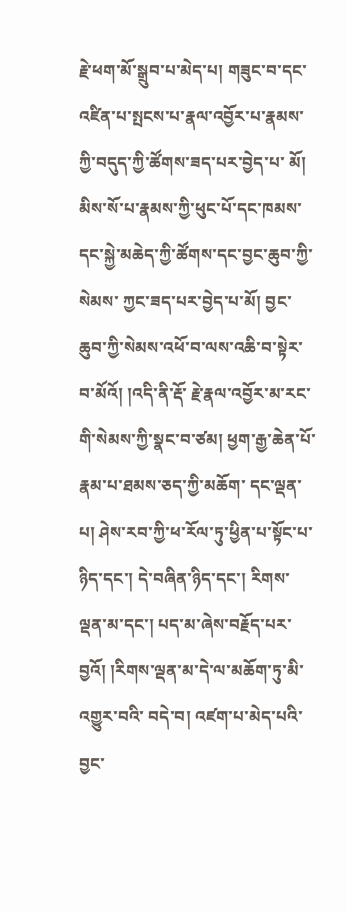རྗེ་ཕག་མོ་སྒྲུབ་པ་མེད་པ། གཟུང་བ་དང་འཛིན་པ་སྤངས་པ་རྣལ་འབྱོར་པ་རྣམས་ཀྱི་བདུད་ཀྱི་ཚོགས་ཟད་པར་བྱེད་པ་ མོ། མིས་སོ་པ་རྣམས་ཀྱི་ཕུང་པོ་དང་ཁམས་དང་སྐྱེ་མཆེད་ཀྱི་ཚོགས་དང་བྱང་ཆུབ་ཀྱི་སེམས་ ཀྱང་ཟད་པར་བྱེད་པ་མོ། བྱང་ཆུབ་ཀྱི་སེམས་འཕོ་བ་ལས་འཆི་བ་སྟེར་བ་མོའོ། །འདི་ནི་རྡོ་ རྗེ་རྣལ་འབྱོར་མ་རང་གི་སེམས་ཀྱི་སྣང་བ་ཙམ། ཕྱག་རྒྱ་ཆེན་པོ་རྣམ་པ་ཐམས་ཅད་ཀྱི་མཆོག་ དང་ལྡན་པ། ཤེས་རབ་ཀྱི་ཕ་རོལ་ཏུ་ཕྱིན་པ་སྟོང་པ་ཉིད་དང་། དེ་བཞིན་ཉིད་དང་། རིགས་ ལྡན་མ་དང་། པད་མ་ཞེས་བརྗོད་པར་བྱའོ། །རིགས་ལྡན་མ་དེ་ལ་མཆོག་ཏུ་མི་འགྱུར་བའི་ བདེ་བ། འཛག་པ་མེད་པའི་བྱང་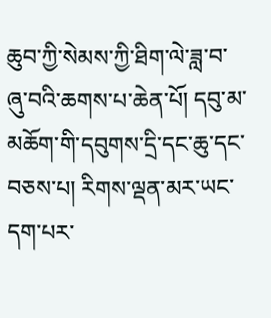ཆུབ་ཀྱི་སེམས་ཀྱི་ཐིག་ལེ་ཟླ་བ་ཞུ་བའི་ཆགས་པ་ཆེན་པོ། དབུ་མ་མཆོག་གི་དབུགས་དྲི་དང་ཆུ་དང་བཅས་པ། རིགས་ལྡན་མར་ཡང་དག་པར་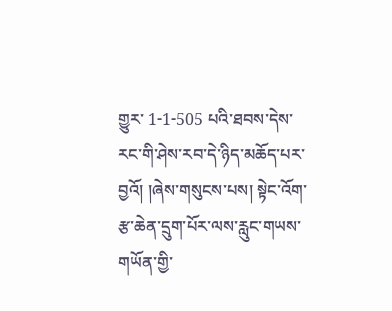གྱུར་ 1-1-505 པའི་ཐབས་དེས་རང་གི་ཤེས་རབ་དེ་ཉིད་མཆོད་པར་བྱའོ། །ཞེས་གསུངས་པས། སྟེང་འོག་ རྩ་ཆེན་དྲུག་པོར་ལས་རླུང་གཡས་གཡོན་གྱི་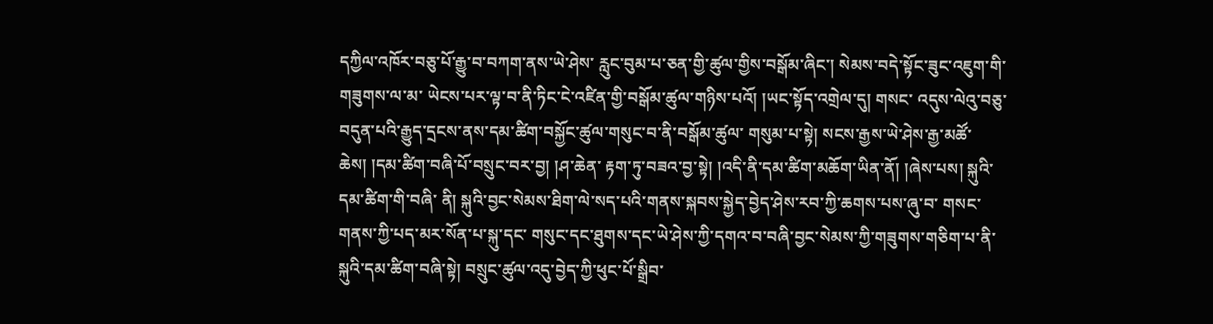དཀྱིལ་འཁོར་བཅུ་པོ་རྒྱུ་བ་བཀག་ནས་ཡེ་ཤེས་ རླུང་བུམ་པ་ཅན་གྱི་ཚུལ་གྱིས་བསྒོམ་ཞིང་། སེམས་བདེ་སྟོང་ཟུང་འཇུག་གི་གཟུགས་ལ་མ་ ཡེངས་པར་ལྟ་བ་ནི་ཏིང་ངེ་འཛིན་གྱི་བསྒོམ་ཚུལ་གཉིས་པའོ། །ཡང་སྟོད་འགྲེལ་དུ། གསང་ འདུས་ལེའུ་བཅུ་བདུན་པའི་རྒྱུད་དྲངས་ནས་དམ་ཚིག་བསྐྱོང་ཚུལ་གསུང་བ་ནི་བསྒོམ་ཚུལ་ གསུམ་པ་སྟེ། སངས་རྒྱས་ཡེ་ཤེས་རྒྱ་མཚོ་ཆེས། །དམ་ཚིག་བཞི་པོ་བསྲུང་བར་བྱ། །ཤ་ཆེན་ རྟག་ཏུ་བཟའ་བྱ་སྟེ། །འདི་ནི་དམ་ཚིག་མཆོག་ཡིན་ནོ། །ཞེས་པས། སྐུའི་དམ་ཚིག་གི་བཞི་ ནི། སྐུའི་བྱང་སེམས་ཐིག་ལེ་སད་པའི་གནས་སྐབས་སྐྱེད་བྱེད་ཤེས་རབ་ཀྱི་ཆགས་པས་ཞུ་བ་ གསང་གནས་ཀྱི་པད་མར་སོན་པ་སྐུ་དང་ གསུང་དང་ཐུགས་དང་ཡེ་ཤེས་ཀྱི་དགའ་བ་བཞི་བྱང་སེམས་ཀྱི་གཟུགས་གཅིག་པ་ནི་ སྐུའི་དམ་ཚིག་བཞི་སྟེ། བསྲུང་ཚུལ་འདུ་བྱེད་ཀྱི་ཕུང་པོ་སྒྲིབ་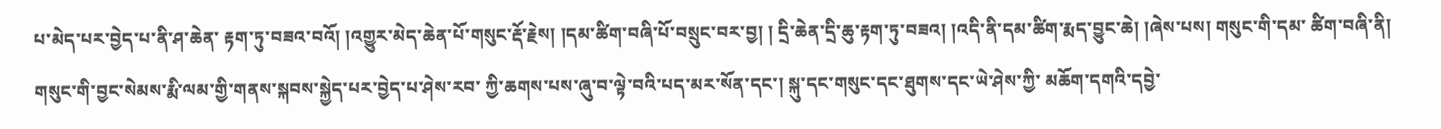པ་མེད་པར་བྱེད་པ་ནི་ཤ་ཆེན་ རྟག་ཏུ་བཟའ་བའོ། །འགྱུར་མེད་ཆེན་པོ་གསུང་རྡོ་རྗེས། །དམ་ཚིག་བཞི་པོ་བསྲུང་བར་བྱ། ། དྲི་ཆེན་དྲི་ཆུ་རྟག་ཏུ་བཟའ། །འདི་ནི་དམ་ཚིག་རྨད་བྱུང་ཆེ། །ཞེས་པས། གསུང་གི་དམ་ ཚིག་བཞི་ནི། གསུང་གི་བྱང་སེམས་རྨི་ལམ་གྱི་གནས་སྐབས་སྐྱེད་པར་བྱེད་པ་ཤེས་རབ་ ཀྱི་ཆགས་པས་ཞུ་བ་ལྟེ་བའི་པད་མར་སོན་དང་། སྐུ་དང་གསུང་དང་ཐུགས་དང་ཡེ་ཤེས་ཀྱི་ མཆོག་དགའི་དབྱེ་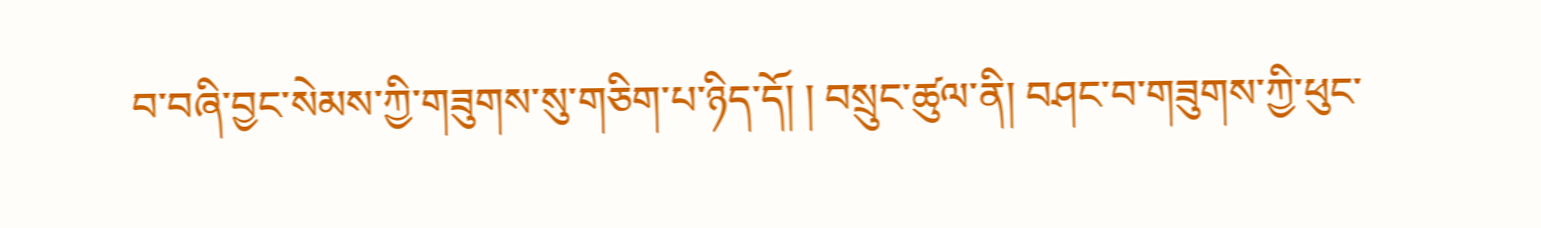བ་བཞི་བྱང་སེམས་ཀྱི་གཟུགས་སུ་གཅིག་པ་ཉིད་དོ། ། བསྲུང་ཚུལ་ནི། བཤང་བ་གཟུགས་ཀྱི་ཕུང་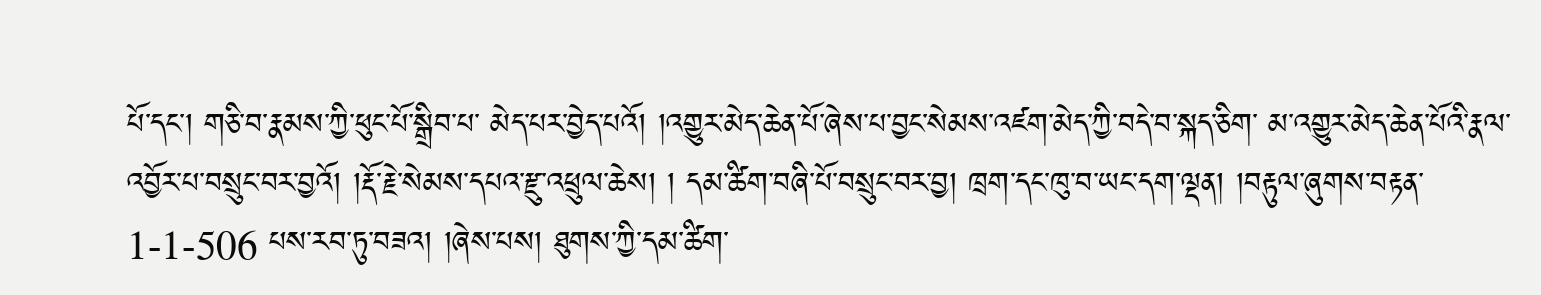པོ་དང་། གཅི་བ་རྣམས་ཀྱི་ཕུང་པོ་སྒྲིབ་པ་ མེད་པར་བྱེད་པའོ། །འགྱུར་མེད་ཆེན་པོ་ཞེས་པ་བྱང་སེམས་འཛག་མེད་ཀྱི་བདེ་བ་སྐད་ཅིག་ མ་འགྱུར་མེད་ཆེན་པོའི་རྣལ་འབྱོར་པ་བསྲུང་བར་བྱའོ། །རྡོ་རྗེ་སེམས་དཔའ་རྫུ་འཕྲུལ་ཆེས། ། དམ་ཚིག་བཞི་པོ་བསྲུང་བར་བྱ། ཁྲག་དང་ཁུ་བ་ཡང་དག་ལྡན། །བརྟུལ་ཞུགས་བརྟན་ 1-1-506 པས་རབ་ཏུ་བཟའ། །ཞེས་པས། ཐུགས་ཀྱི་དམ་ཚིག་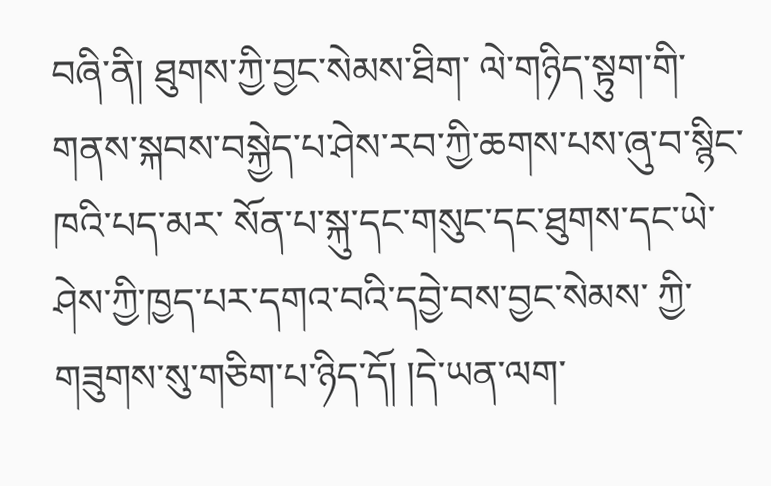བཞི་ནི། ཐུགས་ཀྱི་བྱང་སེམས་ཐིག་ ལེ་གཉིད་སྟུག་གི་གནས་སྐབས་བསྐྱེད་པ་ཤེས་རབ་ཀྱི་ཆགས་པས་ཞུ་བ་སྙིང་ཁའི་པད་མར་ སོན་པ་སྐུ་དང་གསུང་དང་ཐུགས་དང་ཡེ་ཤེས་ཀྱི་ཁྱད་པར་དགའ་བའི་དབྱེ་བས་བྱང་སེམས་ ཀྱི་གཟུགས་སུ་གཅིག་པ་ཉིད་དོ། །དེ་ཡན་ལག་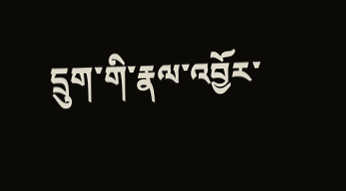དྲུག་གི་རྣལ་འབྱོར་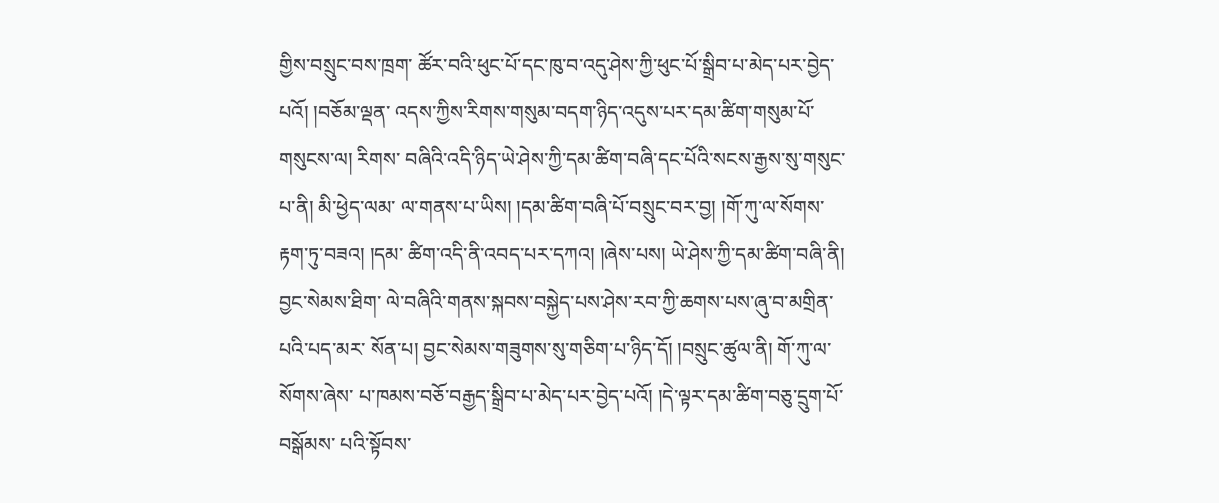གྱིས་བསྲུང་བས་ཁྲག་ ཚོར་བའི་ཕུང་པོ་དང་ཁུ་བ་འདུ་ཤེས་ཀྱི་ཕུང་པོ་སྒྲིབ་པ་མེད་པར་བྱེད་པའོ། །བཅོམ་ལྡན་ འདས་ཀྱིས་རིགས་གསུམ་བདག་ཉིད་འདུས་པར་དམ་ཚིག་གསུམ་པོ་གསུངས་ལ། རིགས་ བཞིའི་འདི་ཉིད་ཡེ་ཤེས་ཀྱི་དམ་ཚིག་བཞི་དང་པོའི་སངས་རྒྱས་སུ་གསུང་པ་ནི། མི་ཕྱེད་ལམ་ ལ་གནས་པ་ཡིས། །དམ་ཚིག་བཞི་པོ་བསྲུང་བར་བྱ། །གོ་ཀུ་ལ་སོགས་རྟག་ཏུ་བཟའ། །དམ་ ཚིག་འདི་ནི་འབད་པར་དཀའ། །ཞེས་པས། ཡེ་ཤེས་ཀྱི་དམ་ཚིག་བཞི་ནི། བྱང་སེམས་ཐིག་ ལེ་བཞིའི་གནས་སྐབས་བསྐྱེད་པས་ཤེས་རབ་ཀྱི་ཆགས་པས་ཞུ་བ་མགྲིན་པའི་པད་མར་ སོན་པ། བྱང་སེམས་གཟུགས་སུ་གཅིག་པ་ཉིད་དོ། །བསྲུང་ཚུལ་ནི། གོ་ཀུ་ལ་སོགས་ཞེས་ པ་ཁམས་བཅོ་བརྒྱད་སྒྲིབ་པ་མེད་པར་བྱེད་པའོ། །དེ་ལྟར་དམ་ཚིག་བཅུ་དྲུག་པོ་བསྒོམས་ པའི་སྟོབས་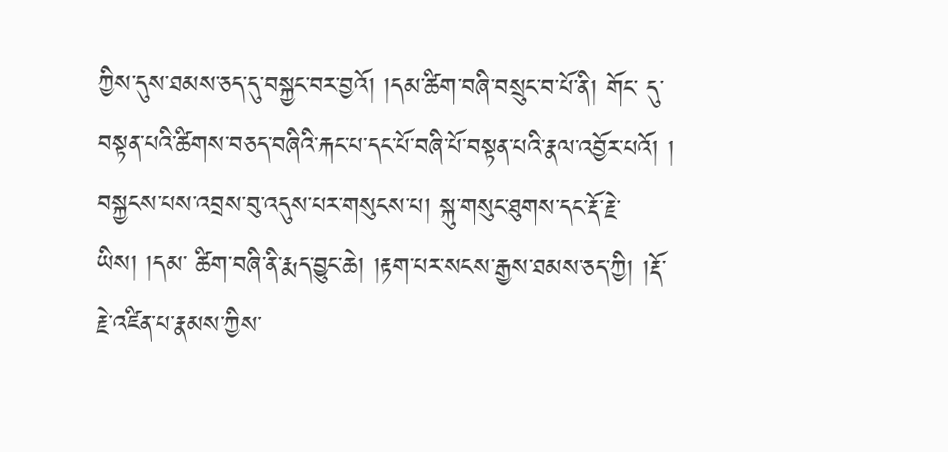ཀྱིས་དུས་ཐམས་ཅད་དུ་བསྐྱང་བར་བྱའོ། །དམ་ཚིག་བཞི་བསྲུང་བ་པོ་ནི། གོང་ དུ་བསྟན་པའི་ཚིགས་བཅད་བཞིའི་རྐང་པ་དང་པོ་བཞི་པོ་བསྟན་པའི་རྣལ་འབྱོར་པའོ། ། བསྐྱངས་པས་འབྲས་བུ་འདུས་པར་གསུངས་པ། སྐུ་གསུང་ཐུགས་དང་རྡོ་རྗེ་ཡིས། །དམ་ ཚིག་བཞི་ནི་རྨད་བྱུང་ཆེ། །རྟག་པར་སངས་རྒྱས་ཐམས་ཅད་ཀྱི། །རྡོ་རྗེ་འཛིན་པ་རྣམས་ཀྱིས་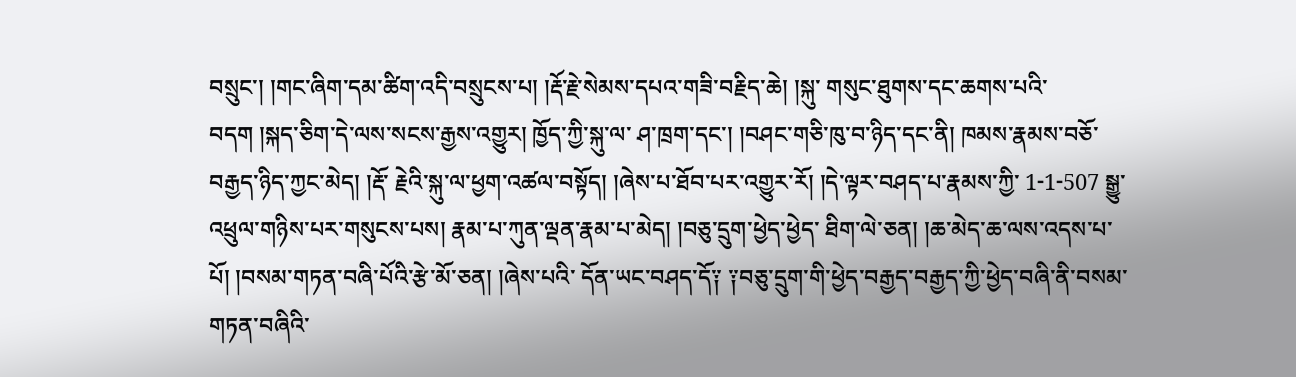བསྲུང་། །གང་ཞིག་དམ་ཚིག་འདི་བསྲུངས་པ། །རྡོ་རྗེ་སེམས་དཔའ་གཟི་བརྗིད་ཆེ། །སྐུ་ གསུང་ཐུགས་དང་ཆགས་པའི་བདག །སྐད་ཅིག་དེ་ལས་སངས་རྒྱས་འགྱུར། ཁྱོད་ཀྱི་སྐུ་ལ་ ཤ་ཁྲག་དང་། །བཤང་གཅི་ཁུ་བ་ཉིད་དང་ནི། ཁམས་རྣམས་བཅོ་བརྒྱད་ཉིད་ཀྱང་མེད། །རྡོ་ རྗེའི་སྐུ་ལ་ཕྱག་འཚལ་བསྟོད། །ཞེས་པ་ཐོབ་པར་འགྱུར་རོ། །དེ་ལྟར་བཤད་པ་རྣམས་ཀྱི་ 1-1-507 སྒྱུ་འཕྲུལ་གཉིས་པར་གསུངས་པས། རྣམ་པ་ཀུན་ལྡན་རྣམ་པ་མེད། །བཅུ་དྲུག་ཕྱེད་ཕྱེད་ ཐིག་ལེ་ཅན། །ཆ་མེད་ཆ་ལས་འདས་པ་པོ། །བསམ་གཏན་བཞི་པོའི་རྩེ་མོ་ཅན། །ཞེས་པའི་ དོན་ཡང་བཤད་དོ༑ ༑བཅུ་དྲུག་གི་ཕྱེད་བརྒྱད་བརྒྱད་ཀྱི་ཕྱེད་བཞི་ནི་བསམ་གཏན་བཞིའི་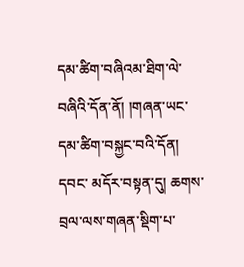དམ་ཚིག་བཞིའམ་ཐིག་ལེ་བཞིའི་དོན་ནོ། །གཞན་ཡང་དམ་ཚིག་བསྐྱང་བའི་དོན། དབང་ མདོར་བསྟན་དུ། ཆགས་བྲལ་ལས་གཞན་སྡིག་པ་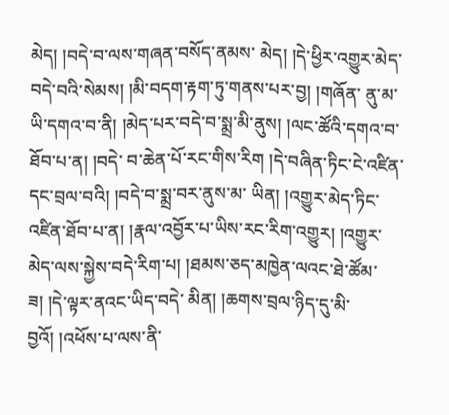མེད། །བདེ་བ་ལས་གཞན་བསོད་ནམས་ མེད། །དེ་ཕྱིར་འགྱུར་མེད་བདེ་བའི་སེམས། །མི་བདག་རྟག་ཏུ་གནས་པར་བྱ། །གཞོན་ ནུ་མ་ཡི་དགའ་བ་ནི། །མེད་པར་བདེ་བ་སྨྲ་མི་ནུས། །ལང་ཚོའི་དགའ་བ་ཐོབ་པ་ན། །བདེ་ བ་ཆེན་པོ་རང་གིས་རིག །དེ་བཞིན་ཏིང་ངེ་འཛིན་དང་བྲལ་བའི། །བདེ་བ་སྨྲ་བར་ནུས་མ་ ཡིན། །འགྱུར་མེད་ཏིང་འཛིན་ཐོབ་པ་ན། །རྣལ་འབྱོར་པ་ཡིས་རང་རིག་འགྱུར། །འགྱུར་ མེད་ལས་སྐྱེས་བདེ་རིག་པ། །ཐམས་ཅད་མཁྱེན་ལའང་ཐེ་ཚོམ་ཟ། །དེ་ལྟར་ནའང་ཡིད་བདེ་ མིན། །ཆགས་བྲལ་ཉིད་དུ་མི་བྱའོ། །འཕོས་པ་ལས་ནི་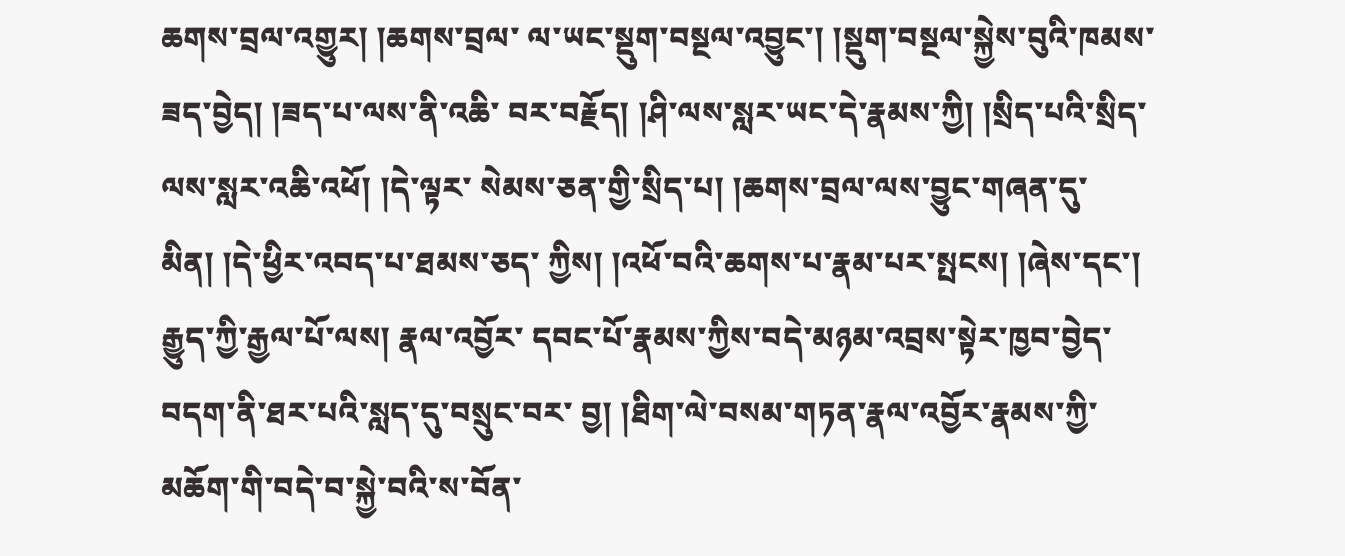ཆགས་བྲལ་འགྱུར། །ཆགས་བྲལ་ ལ་ཡང་སྡུག་བསྔལ་འབྱུང་། །སྡུག་བསྔལ་སྐྱེས་བུའི་ཁམས་ཟད་བྱེད། །ཟད་པ་ལས་ནི་འཆི་ བར་བརྗོད། །ཤི་ལས་སླར་ཡང་དེ་རྣམས་ཀྱི། །སྲིད་པའི་སྲིད་ལས་སླར་འཆི་འཕོ། །དེ་ལྟར་ སེམས་ཅན་གྱི་སྲིད་པ། །ཆགས་བྲལ་ལས་བྱུང་གཞན་དུ་མིན། །དེ་ཕྱིར་འབད་པ་ཐམས་ཅད་ ཀྱིས། །འཕོ་བའི་ཆགས་པ་རྣམ་པར་སྤངས། །ཞེས་དང་། རྒྱུད་ཀྱི་རྒྱལ་པོ་ལས། རྣལ་འབྱོར་ དབང་པོ་རྣམས་ཀྱིས་བདེ་མཉམ་འབྲས་སྟེར་ཁྱབ་བྱེད་བདག་ནི་ཐར་པའི་སླད་དུ་བསྲུང་བར་ བྱ། །ཐིག་ལེ་བསམ་གཏན་རྣལ་འབྱོར་རྣམས་ཀྱི་མཆོག་གི་བདེ་བ་སྐྱེ་བའི་ས་བོན་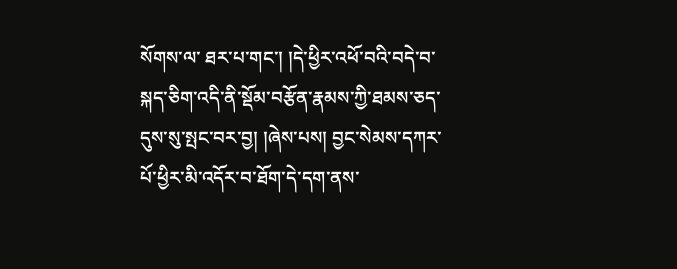སོགས་ལ་ ཐར་པ་གང་། །དེ་ཕྱིར་འཕོ་བའི་བདེ་བ་སྐད་ཅིག་འདི་ནི་སྡོམ་བརྩོན་རྣམས་ཀྱི་ཐམས་ཅད་ དུས་སུ་སྤང་བར་བྱ། །ཞེས་པས། བྱང་སེམས་དཀར་པོ་ཕྱིར་མི་འདོར་བ་ཐོག་དེ་དག་ནས་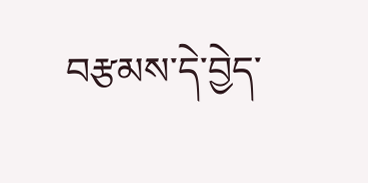བརྩམས་དེ་བྱེད་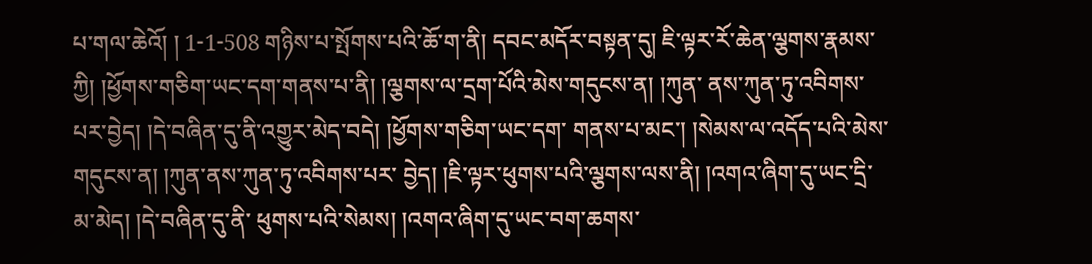པ་གལ་ཆེའོ། ། 1-1-508 གཉིས་པ་སྤོགས་པའི་ཆོ་ག་ནི། དབང་མདོར་བསྟན་དུ། ཇི་ལྟར་རོ་ཆེན་ལྕགས་རྣམས་ ཀྱི། །ཕྱོགས་གཅིག་ཡང་དག་གནས་པ་ནི། །ལྕགས་ལ་དྲག་པོའི་མེས་གདུངས་ན། །ཀུན་ ནས་ཀུན་ཏུ་འབིགས་པར་བྱེད། །དེ་བཞིན་དུ་ནི་འགྱུར་མེད་བདེ། །ཕྱོགས་གཅིག་ཡང་དག་ གནས་པ་མང་། །སེམས་ལ་འདོད་པའི་མེས་གདུངས་ན། །ཀུན་ནས་ཀུན་ཏུ་འབིགས་པར་ བྱེད། །ཇི་ལྟར་ཕུགས་པའི་ལྕགས་ལས་ནི། །འགའ་ཞིག་དུ་ཡང་དྲི་མ་མེད། །དེ་བཞིན་དུ་ནི་ ཕུགས་པའི་སེམས། །འགའ་ཞིག་དུ་ཡང་བག་ཆགས་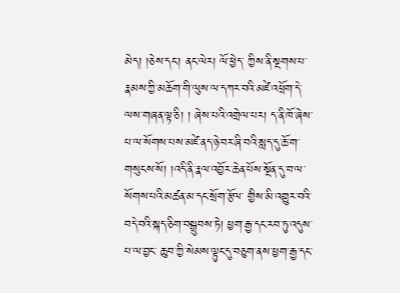མེད། །ཅེས་དང་། ནང་ལེར། ལོ་ཕྱེད་ ཀྱིས་ནི་སྔགས་པ་རྣམས་ཀྱི་མཆོག་གི་ལུས་ལ་དཀར་བའི་མཛེ་འཕྲོག་དེ་ལས་གཞན་ལྟ་ཅི། ། ཞེས་པའི་འགྲེལ་པར། ད་ནི་ཁོ་ཞེས་པ་ལ་སོགས་པས་མཛེ་ནད་ཉེ་བར་ཞི་བའི་སླད་དུ་ཆོ་ག་ གསུངས་སོ། །འདི་ནི་རྣལ་འབྱོར་ཆེན་པོས་སྔོན་དུ་བ་ལ་སོགས་པའི་མཚན་མ་དང་སྲོག་རྩོལ་ གྱིས་མི་འགྱུར་བའི་བདེ་བའི་སྐད་ཅིག་བསྒྲུབས་ཏེ། ཕྱག་རྒྱ་དང་རབ་ཏུ་འདུས་པ་ལ་བྱང་ ཆུབ་ཀྱི་སེམས་ལྟུང་དུ་བཅུག་ནས་ཕྱག་རྒྱ་དང་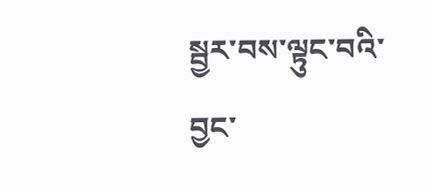སྦྱར་བས་ལྟུང་བའི་བྱང་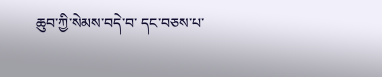ཆུབ་ཀྱི་སེམས་བདེ་བ་ དང་བཅས་པ་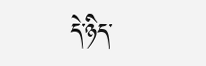དེ་ཉིད་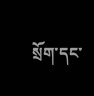སྲོག་དང་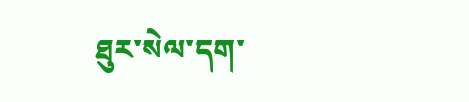ཐུར་སེལ་དག་